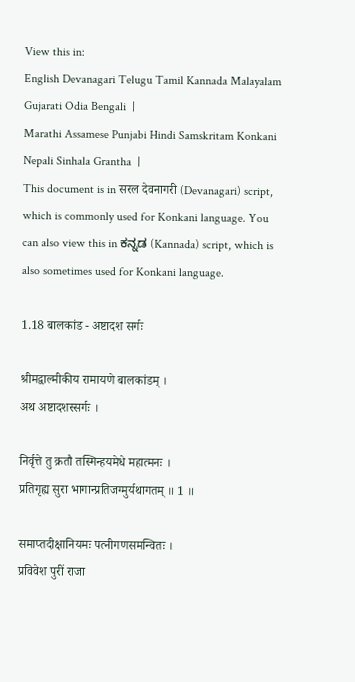View this in:
English Devanagari Telugu Tamil Kannada Malayalam Gujarati Odia Bengali  |
Marathi Assamese Punjabi Hindi Samskritam Konkani Nepali Sinhala Grantha  |
This document is in सरल देवनागरी (Devanagari) script, which is commonly used for Konkani language. You can also view this in ಕನ್ನಡ (Kannada) script, which is also sometimes used for Konkani language.

1.18 बालकांड - अष्टादश सर्गः

श्रीमद्वाल्मीकीय रामायणे बालकांडम् ।
अथ अष्टादशस्सर्गः ।

निर्वृत्ते तु क्रतौ तस्मिन्हयमेधे महात्मनः ।
प्रतिगृह्य सुरा भागान्प्रतिजग्मुर्यथागतम् ॥ 1 ॥

समाप्तदीक्षानियमः पत्नीगणसमन्वितः ।
प्रविवेश पुरीं राजा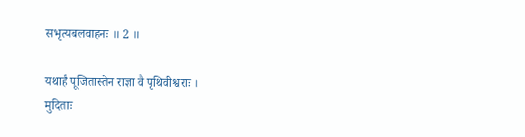सभृत्यबलवाहनः ॥ 2 ॥

यथार्हं पूजितास्तेन राज्ञा वै पृथिवीश्वराः ।
मुदिताः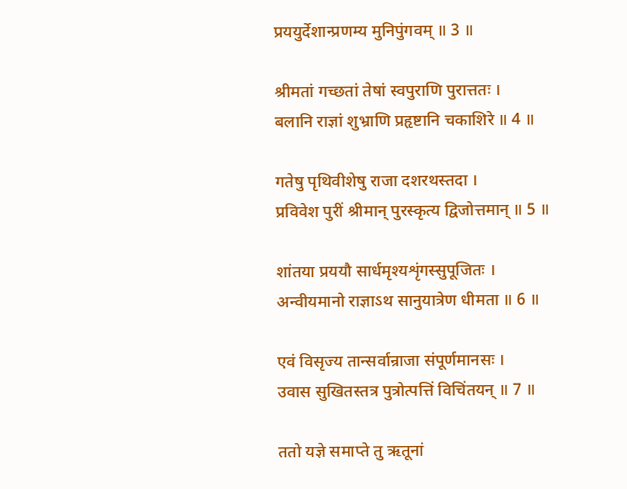प्रययुर्देशान्प्रणम्य मुनिपुंगवम् ॥ 3 ॥

श्रीमतां गच्छतां तेषां स्वपुराणि पुरात्ततः ।
बलानि राज्ञां शुभ्राणि प्रहृष्टानि चकाशिरे ॥ 4 ॥

गतेषु पृथिवीशेषु राजा दशरथस्तदा ।
प्रविवेश पुरीं श्रीमान् पुरस्कृत्य द्विजोत्तमान् ॥ 5 ॥

शांतया प्रययौ सार्धमृश्यशृंगस्सुपूजितः ।
अन्वीयमानो राज्ञाऽथ सानुयात्रेण धीमता ॥ 6 ॥

एवं विसृज्य तान्सर्वान्राजा संपूर्णमानसः ।
उवास सुखितस्तत्र पुत्रोत्पत्तिं विचिंतयन् ॥ 7 ॥

ततो यज्ञे समाप्ते तु ऋतूनां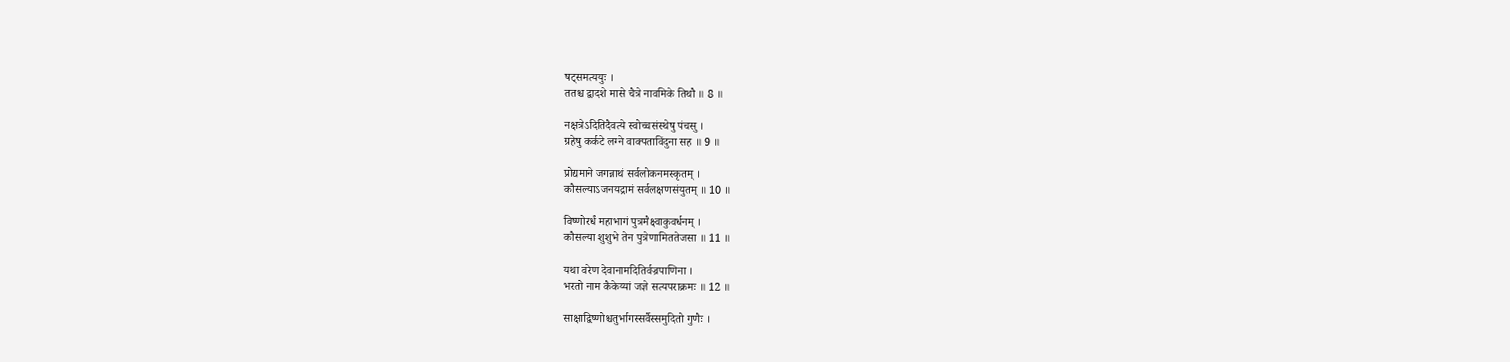षट्समत्ययुः ।
ततश्च द्वादशे मासे चैत्रे नावमिके तिथौ ॥ 8 ॥

नक्षत्रेऽदितिदैवत्ये स्वोच्चसंस्थेषु पंचसु ।
ग्रहेषु कर्कटे लग्ने वाक्पताविंदुना सह ॥ 9 ॥

प्रोद्यमाने जगन्नाथं सर्वलोकनमस्कृतम् ।
कौसल्याऽजनयद्रामं सर्वलक्षणसंयुतम् ॥ 10 ॥

विष्णोरर्धं महाभागं पुत्रमैक्ष्वाकुवर्धनम् ।
कौसल्या शुशुभे तेन पुत्रेणामिततेजसा ॥ 11 ॥

यथा वरेण देवानामदितिर्वज्रपाणिना ।
भरतो नाम कैकेय्यां जज्ञे सत्यपराक्रमः ॥ 12 ॥

साक्षाद्विष्णोश्चतुर्भागस्सर्वैस्समुदितो गुणैः ।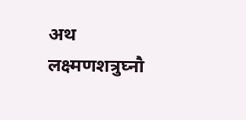अथ लक्ष्मणशत्रुघ्नौ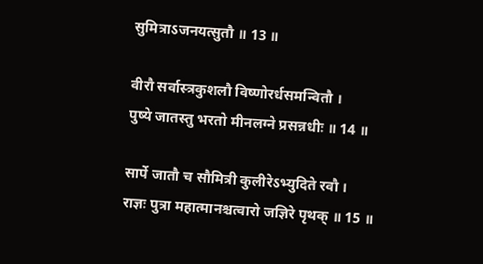सुमित्राऽजनयत्सुतौ ॥ 13 ॥

वीरौ सर्वास्त्रकुशलौ विष्णोरर्धसमन्वितौ ।
पुष्ये जातस्तु भरतो मीनलग्ने प्रसन्नधीः ॥ 14 ॥

सार्पे जातौ च सौमित्री कुलीरेऽभ्युदिते रवौ ।
राज्ञः पुत्रा महात्मानश्चत्वारो जज्ञिरे पृथक् ॥ 15 ॥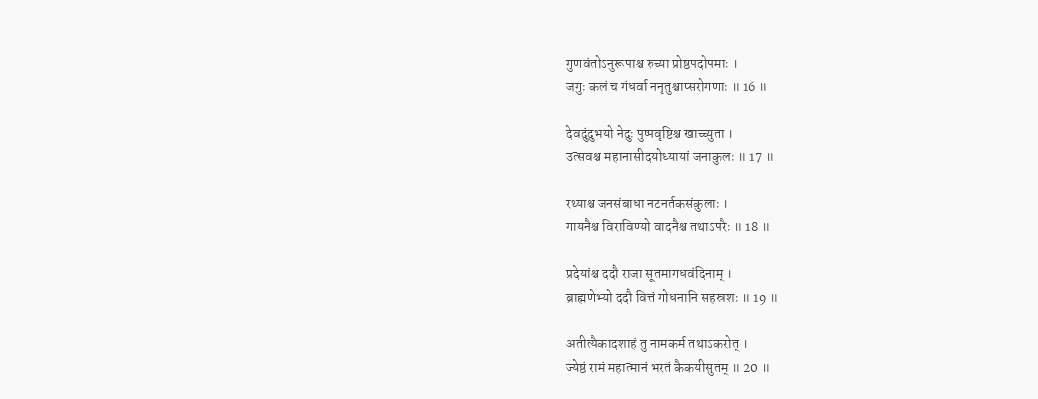गुणवंतोऽनुरूपाश्च रुच्या प्रोष्ठपदोपमाः ।
जगुः कलं च गंधर्वा ननृतुश्चाप्सरोगणाः ॥ 16 ॥

देवदुंदुभयो नेदुः पुष्पवृष्टिश्च खाच्च्युता ।
उत्सवश्च महानासीदयोध्यायां जनाकुलः ॥ 17 ॥

रथ्याश्च जनसंबाधा नटनर्तकसंकुलाः ।
गायनैश्च विराविण्यो वादनैश्च तथाऽपरैः ॥ 18 ॥

प्रदेयांश्च ददौ राजा सूतमागधवंदिनाम् ।
ब्राह्मणेभ्यो ददौ वित्तं गोधनानि सहस्रशः ॥ 19 ॥

अतीत्यैकादशाहं तु नामकर्म तथाऽकरोत् ।
ज्येष्ठं रामं महात्मानं भरतं कैकयीसुतम् ॥ 20 ॥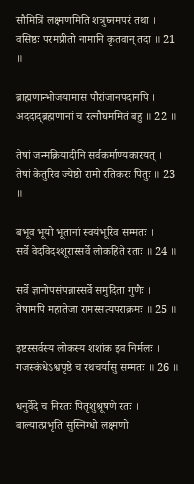सौमित्रिं लक्ष्मणमिति शत्रुघ्नमपरं तथा ।
वसिष्ठः परमप्रीतो नामानि कृतवान् तदा ॥ 21 ॥

ब्राह्मणान्भोजयामास पौरांजानपदानपि ।
अददाद्ब्रह्मणानां च रत्नौघममितं बहु ॥ 22 ॥

तेषां जन्मक्रियादीनि सर्वकर्माण्यकारयत् ।
तेषां केतुरिव ज्येष्ठो रामो रतिकरः पितुः ॥ 23 ॥

बभूव भूयो भूतानां स्वयंभूरिव सम्मतः ।
सर्वे वेदविदश्शूरास्सर्वे लोकहिते रताः ॥ 24 ॥

सर्वे ज्ञानोपसंपन्नास्सर्वे समुदिता गुणैः ।
तेषामपि महातेजा रामस्सत्यपराक्रमः ॥ 25 ॥

इष्टस्सर्वस्य लोकस्य शशांक इव निर्मलः ।
गजस्कंधेऽश्वपृष्ठे च रथचर्यासु सम्मतः ॥ 26 ॥

धनुर्वेदे च निरतः पितृशुश्रूषणे रतः ।
बाल्यात्प्रभृति सुस्निग्धो लक्ष्मणो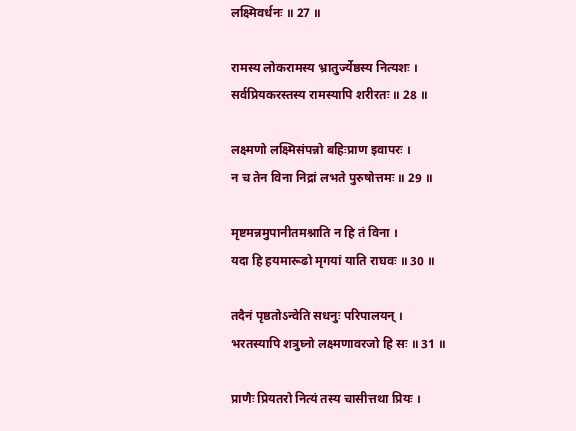लक्ष्मिवर्धनः ॥ 27 ॥

रामस्य लोकरामस्य भ्रातुर्ज्येष्ठस्य नित्यशः ।
सर्वप्रियकरस्तस्य रामस्यापि शरीरतः ॥ 28 ॥

लक्ष्मणो लक्ष्मिसंपन्नो बहिःप्राण इवापरः ।
न च तेन विना निद्रां लभते पुरुषोत्तमः ॥ 29 ॥

मृष्टमन्नमुपानीतमश्नाति न हि तं विना ।
यदा हि हयमारूढो मृगयां याति राघवः ॥ 30 ॥

तदैनं पृष्ठतोऽन्वेति सधनुः परिपालयन् ।
भरतस्यापि शत्रुघ्नो लक्ष्मणावरजो हि सः ॥ 31 ॥

प्राणैः प्रियतरो नित्यं तस्य चासीत्तथा प्रियः ।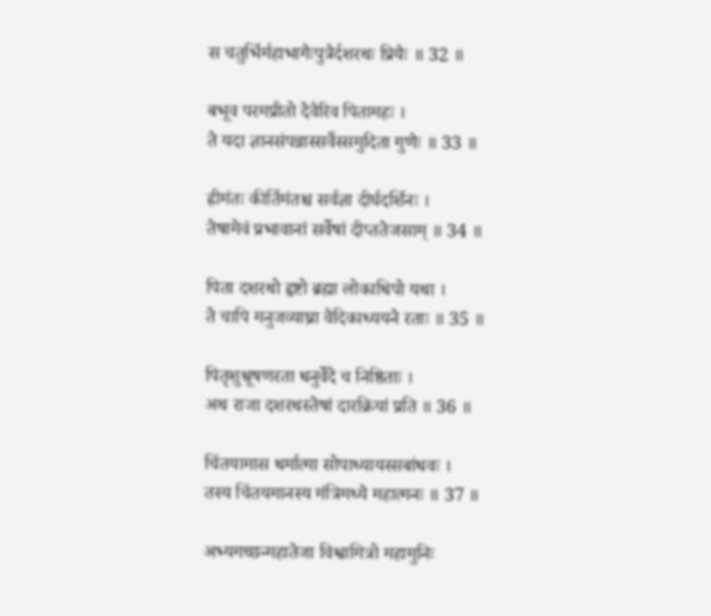स चतुर्भिर्महाभागैःपुत्रैर्दशरथः प्रियैः ॥ 32 ॥

बभूव परमप्रीतो देवैरिव पितामहः ।
ते यदा ज्ञानसंपन्नास्सर्वैस्समुदिता गुणैः ॥ 33 ॥

ह्रीमंतः कीर्तिमंतश्च सर्वज्ञा दीर्घदर्शिनः ।
तेषामेवं प्रभावानां सर्वेषां दीप्ततेजसाम् ॥ 34 ॥

पिता दशरथो हृष्टो ब्रह्मा लोकाधिपो यथा ।
ते चापि मनुजव्याघ्रा वैदिकाध्ययने रताः ॥ 35 ॥

पितृशुश्रूषणरता धनुर्वेदे च निष्ठिताः ।
अथ राजा दशरथस्तेषां दारक्रियां प्रति ॥ 36 ॥

चिंतयामास धर्मात्मा सोपाध्यायस्सबांधवः ।
तस्य चिंतयमानस्य मंत्रिमध्ये महात्मनः ॥ 37 ॥

अभ्यगच्छन्महातेजा विश्वामित्रो महामुनिः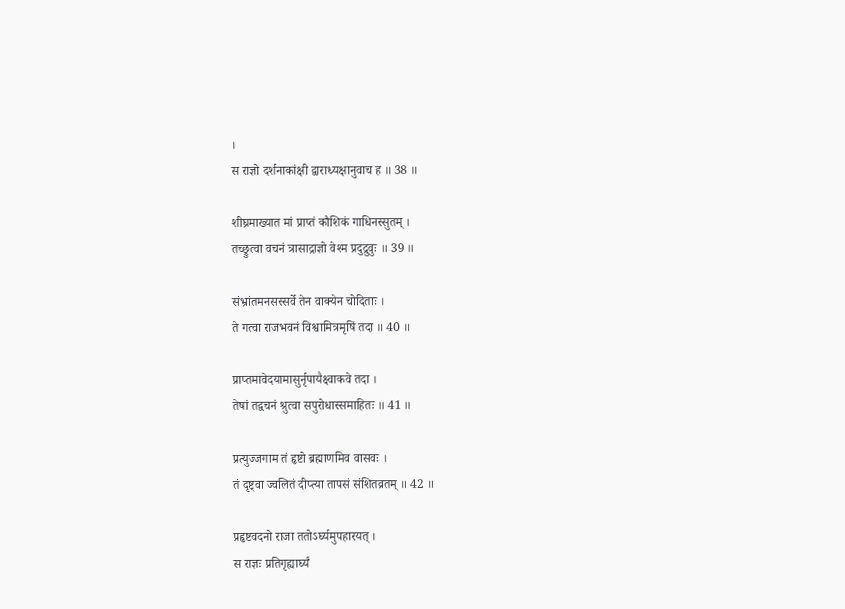।
स राज्ञो दर्शनाकांक्षी द्वाराध्यक्षानुवाच ह ॥ 38 ॥

शीघ्रमाख्यात मां प्राप्तं कौशिकं गाधिनस्सुतम् ।
तच्छ्रुत्वा वचनं त्रासाद्राज्ञो वेश्म प्रदुद्रुवुः ॥ 39 ॥

संभ्रांतमनसस्सर्वे तेन वाक्येन चोदिताः ।
ते गत्वा राजभवनं विश्वामित्रमृषिं तदा ॥ 40 ॥

प्राप्तमावेदयामासुर्नृपायैक्ष्वाकवे तदा ।
तेषां तद्वचनं श्रुत्वा सपुरोधास्समाहितः ॥ 41 ॥

प्रत्युज्जगाम तं हृष्टो ब्रह्माणमिव वासवः ।
तं दृष्ट्वा ज्वलितं दीप्त्या तापसं संशितव्रतम् ॥ 42 ॥

प्रहृष्टवदनो राजा ततोऽर्घ्यमुपहारयत् ।
स राज्ञः प्रतिगृह्यार्घ्यं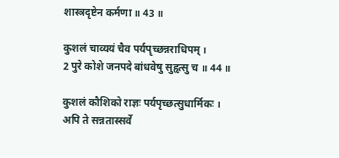शास्त्रदृष्टेन कर्मणा ॥ 43 ॥

कुशलं चाव्ययं चैव पर्यपृच्छन्नराधिपम् ।
2 पुरे कोशे जनपदे बांधवेषु सुहृत्सु च ॥ 44 ॥

कुशलं कौशिको राज्ञः पर्यपृच्छत्सुधार्मिकः ।
अपि ते सन्नतास्सर्वे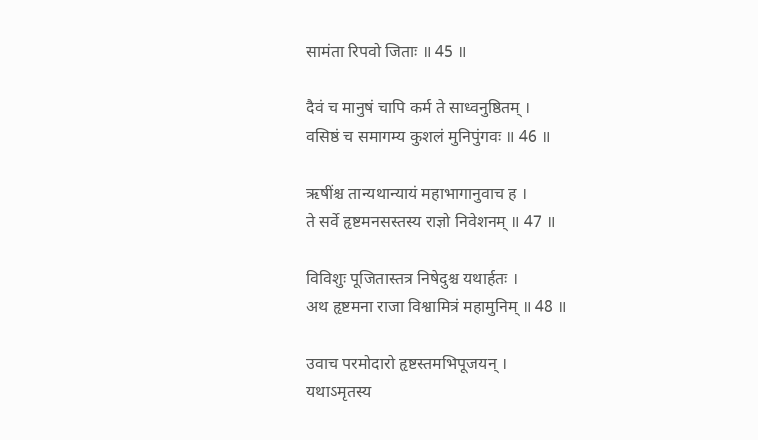सामंता रिपवो जिताः ॥ 45 ॥

दैवं च मानुषं चापि कर्म ते साध्वनुष्ठितम् ।
वसिष्ठं च समागम्य कुशलं मुनिपुंगवः ॥ 46 ॥

ऋषींश्च तान्यथान्यायं महाभागानुवाच ह ।
ते सर्वे हृष्टमनसस्तस्य राज्ञो निवेशनम् ॥ 47 ॥

विविशुः पूजितास्तत्र निषेदुश्च यथार्हतः ।
अथ हृष्टमना राजा विश्वामित्रं महामुनिम् ॥ 48 ॥

उवाच परमोदारो हृष्टस्तमभिपूजयन् ।
यथाऽमृतस्य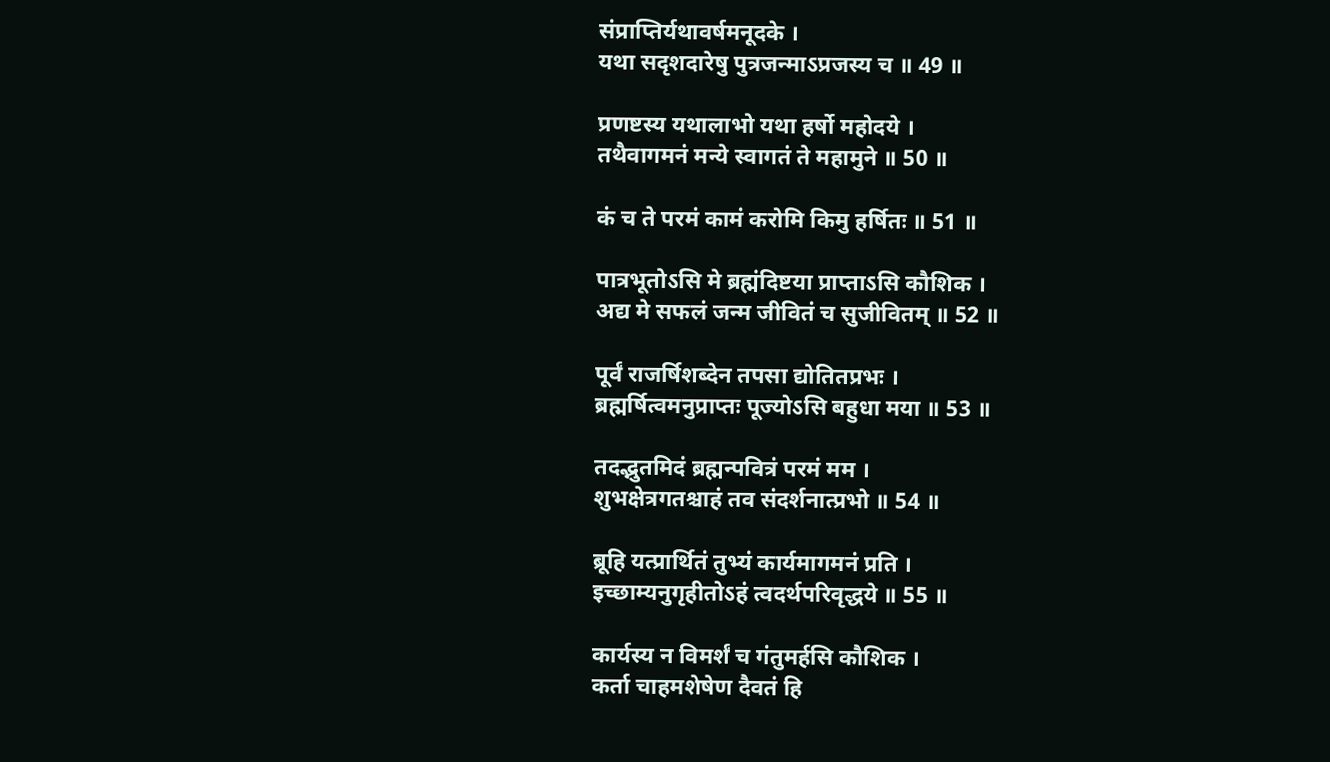संप्राप्तिर्यथावर्षमनूदके ।
यथा सदृशदारेषु पुत्रजन्माऽप्रजस्य च ॥ 49 ॥

प्रणष्टस्य यथालाभो यथा हर्षो महोदये ।
तथैवागमनं मन्ये स्वागतं ते महामुने ॥ 50 ॥

कं च ते परमं कामं करोमि किमु हर्षितः ॥ 51 ॥

पात्रभूतोऽसि मे ब्रह्मंदिष्टया प्राप्ताऽसि कौशिक ।
अद्य मे सफलं जन्म जीवितं च सुजीवितम् ॥ 52 ॥

पूर्वं राजर्षिशब्देन तपसा द्योतितप्रभः ।
ब्रह्मर्षित्वमनुप्राप्तः पूज्योऽसि बहुधा मया ॥ 53 ॥

तदद्भुतमिदं ब्रह्मन्पवित्रं परमं मम ।
शुभक्षेत्रगतश्चाहं तव संदर्शनात्प्रभो ॥ 54 ॥

ब्रूहि यत्प्रार्थितं तुभ्यं कार्यमागमनं प्रति ।
इच्छाम्यनुगृहीतोऽहं त्वदर्थपरिवृद्धये ॥ 55 ॥

कार्यस्य न विमर्शं च गंतुमर्हसि कौशिक ।
कर्ता चाहमशेषेण दैवतं हि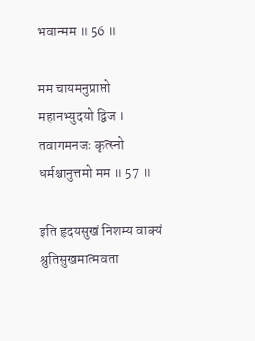भवान्मम ॥ 56 ॥

मम चायमनुप्राप्तो महानभ्युदयो द्विज ।
तवागमनजः कृत्स्नो धर्मश्चानुत्तमो मम ॥ 57 ॥

इति हृदयसुखं निशम्य वाक्यं श्रुतिसुखमात्मवता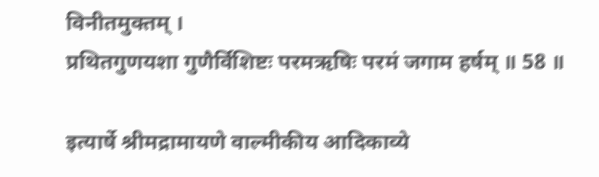विनीतमुक्तम् ।
प्रथितगुणयशा गुणैर्विशिष्टः परमऋषिः परमं जगाम हर्षम् ॥ 58 ॥

इत्यार्षे श्रीमद्रामायणे वाल्मीकीय आदिकाव्ये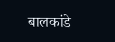बालकांडे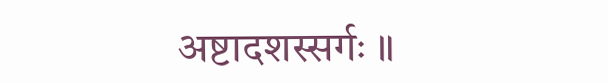अष्टादशस्सर्गः ॥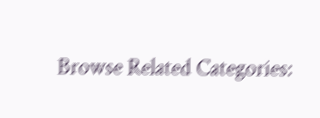Browse Related Categories: